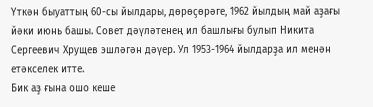Үткән быуаттың 60-сы йылдары, дөрөҫөрәге, 1962 йылдың май аҙағы йәки июнь башы. Совет дәүләтенең ил башлығы булып Никита Сергеевич Хрущев эшләгән дәүер. Ул 1953-1964 йылдарҙа ил менән етәкселек итте.
Бик аҙ ғына ошо кеше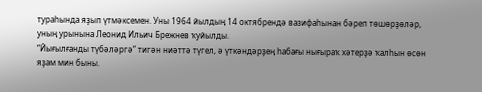тураһында яҙып үтмәксемен. Уны 1964 йылдың 14 октябрендә вазифаһынан бәреп төшөрҙөләр, уның урынына Леонид Ильич Брежнев ҡуйылды.
“Йығылғанды түбәләргә” тигән ниәттә түгел, ә үткәндәрҙең һабағы нығыраҡ хәтерҙә ҡалһын өсөн яҙам мин быны.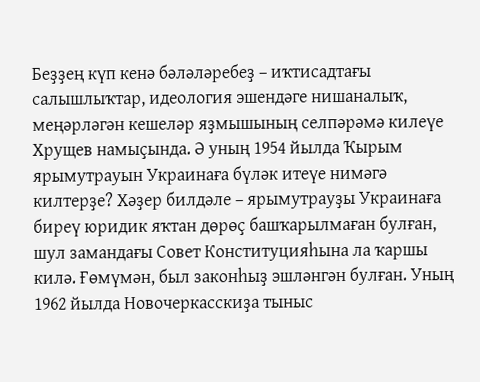Беҙҙең күп кенә бәләләребеҙ – иҡтисадтағы салышлыҡтар, идеология эшендәге нишаналыҡ, меңәрләгән кешеләр яҙмышының селпәрәмә килеүе Хрущев намыҫында. Ә уның 1954 йылда Ҡырым ярымутрауын Украинаға бүләк итеүе нимәгә килтерҙе? Хәҙер билдәле – ярымутрауҙы Украинаға биреү юридик яҡтан дөрөҫ башҡарылмаған булған, шул замандағы Совет Конституцияһына ла ҡаршы килә. Ғөмүмән, был законһыҙ эшләнгән булған. Уның 1962 йылда Новочеркасскиҙа тыныс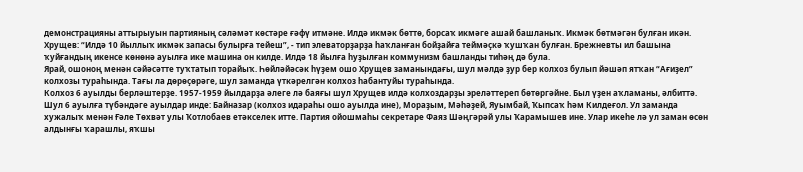демонстрацияны аттырыуын партияның сәләмәт көстәре ғәфү итмәне. Илдә икмәк бөттө, борсаҡ икмәге ашай башланыҡ. Икмәк бөтмәгән булған икән. Хрущев: “Илдә 10 йыллыҡ икмәк запасы булырға тейеш”, - тип элеваторҙарҙа һаҡланған бойҙайға теймәҫкә ҡушҡан булған. Брежневты ил башына ҡуйғандың икенсе көнөнә ауылға ике машина он килде. Илдә 18 йылға һуҙылған коммунизм башланды тиһәң дә була.
Ярай, ошоноң менән сәйәсәтте туҡтатып торайыҡ. Һөйләйәсәк һүҙем ошо Хрущев заманындағы, шул мәлдә ҙур бер колхоз булып йәшәп ятҡан “Ағиҙел” колхозы тураһында. Тағы ла дөрөҫөрәге, шул заманда үткәрелгән колхоз һабантуйы тураһында.
Колхоз 6 ауылды берләштерҙе. 1957-1959 йылдарҙа әлеге лә баяғы шул Хрущев илдә колхоздарҙы эреләттереп бөтөргәйне. Был үҙен аҡламаны, әлбиттә. Шул 6 ауылға түбәндәге ауылдар инде: Байназар (колхоз идараһы ошо ауылда ине), Мораҙым, Мәһәҙей, Яуымбай, Ҡыпсаҡ һәм Килдеғол. Ул заманда хужалыҡ менән Ғәле Төхвәт улы Ҡотлобаев етәкселек итте. Партия ойошмаһы секретаре Фаяз Шәңгәрәй улы Ҡарамышев ине. Улар икеһе лә ул заман өсөн алдынғы ҡарашлы, яҡшы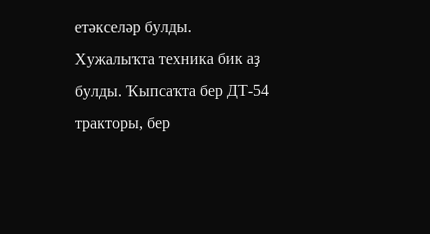етәкселәр булды.
Хужалыҡта техника бик аҙ булды. Ҡыпсаҡта бер ДТ-54 тракторы, бер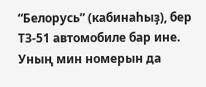“Белорусь” (кабинаһыҙ), бер ТЗ-51 автомобиле бар ине. Уның мин номерын да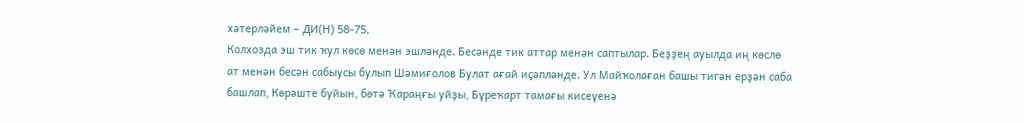хәтерләйем – ДИ(Н) 58-75.
Колхозда эш тик ҡул көсө менән эшләнде. Бесәнде тик аттар менән саптылар. Беҙҙең ауылда иң көслө ат менән бесән сабыусы булып Шәмиғолов Булат ағай иҫәпләнде. Ул Майҡолаған башы тигән ерҙән саба башлап, Көрәште буйын, бөтә Ҡараңғы уйҙы, Бүреҡарт тамағы кисеүенә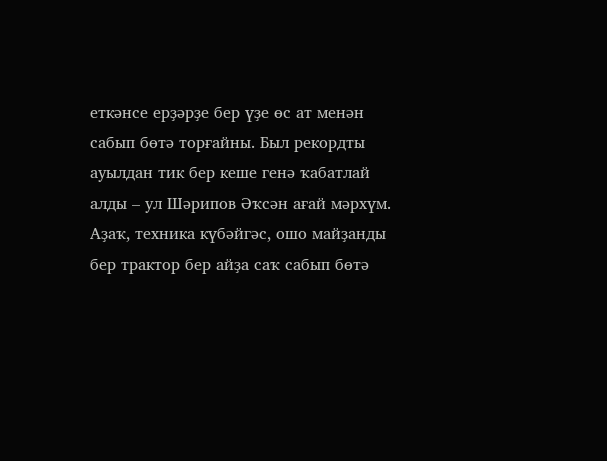еткәнсе ерҙәрҙе бер үҙе өс ат менән сабып бөтә торғайны. Был рекордты ауылдан тик бер кеше генә ҡабатлай алды – ул Шәрипов Әҡсән ағай мәрхүм. Аҙаҡ, техника күбәйгәс, ошо майҙанды бер трактор бер айҙа саҡ сабып бөтә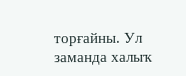торғайны. Ул заманда халыҡ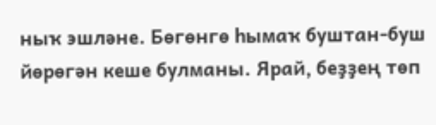ныҡ эшләне. Бөгөнгө һымаҡ буштан-буш йөрөгән кеше булманы. Ярай, беҙҙең төп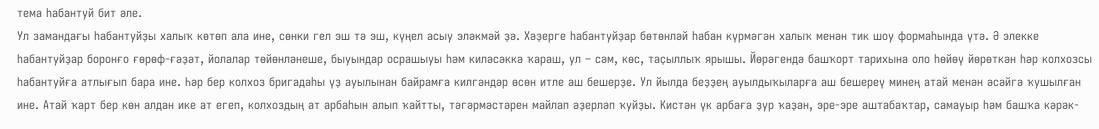тема һабантуй бит әле.
Ул замандағы һабантуйҙы халыҡ көтөп ала ине, сөнки гел эш тә эш, күңел асыу эләкмәй ҙә. Хәҙерге һабантуйҙар бөтөнләй һабан күрмәгән халыҡ менән тик шоу формаһында үтә. Ә элекке һабантуйҙар боронғо ғөрөф-ғәҙәт, йолалар төйөнләнеше, быуындар осрашыуы һәм киләсәккә ҡараш, ул – сәм, көс, таҫыллыҡ ярышы. Йөрәгендә башҡорт тарихына оло һөйөү йөрөткән һәр колхозсы һабантуйға атлығып бара ине. Һәр бер колхоз бригадаһы үҙ ауылынан байрамға килгәндәр өсөн итле аш бешерҙе. Ул йылда беҙҙең ауылдыҡыларға аш бешереү минең атай менән әсәйгә ҡушылған ине. Атай ҡарт бер көн алдан ике ат егеп, колхоздың ат арбаһын алып ҡайтты, тәгәрмәстәрен майлап әҙерләп ҡуйҙы. Кистән үк арбаға ҙур ҡаҙан, эре-эре аштабаҡтар, самауыр һәм башҡа кәрәк-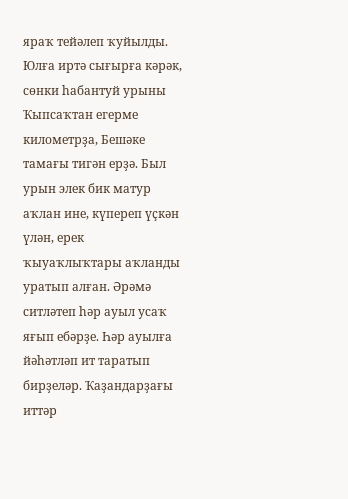яраҡ тейәлеп ҡуйылды. Юлға иртә сығырға кәрәк, сөнки һабантуй урыны Ҡыпсаҡтан егерме километрҙа, Бешәке тамағы тигән ерҙә. Был урын элек бик матур аҡлан ине, күпереп үҫкән үлән, ерек ҡыуаҡлыҡтары аҡланды уратып алған. Әрәмә ситләтеп һәр ауыл усаҡ яғып ебәрҙе. Һәр ауылға йәһәтләп ит таратып бирҙеләр. Ҡаҙандарҙағы иттәр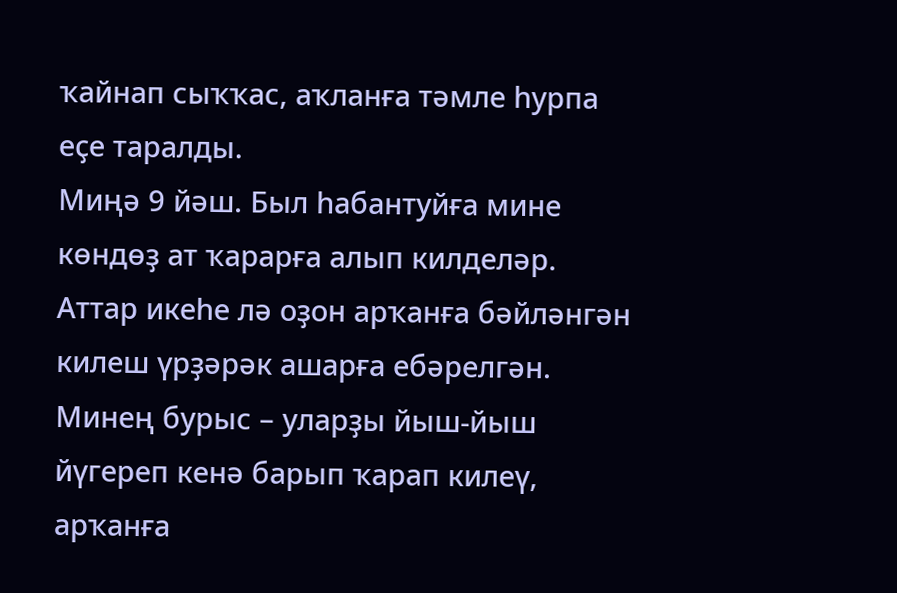ҡайнап сыҡҡас, аҡланға тәмле һурпа еҫе таралды.
Миңә 9 йәш. Был һабантуйға мине көндөҙ ат ҡарарға алып килделәр. Аттар икеһе лә оҙон арҡанға бәйләнгән килеш үрҙәрәк ашарға ебәрелгән. Минең бурыс – уларҙы йыш-йыш йүгереп кенә барып ҡарап килеү, арҡанға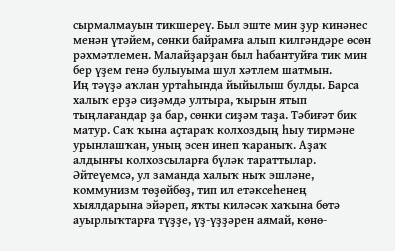сырмалмауын тикшереү. Был эште мин ҙур кинәнес менән үтәйем, сөнки байрамға алып килгәндәре өсөн рәхмәтлемен. Малайҙарҙан был һабантуйға тик мин бер үҙем генә булыуыма шул хәтлем шатмын.
Иң тәүҙә аҡлан уртаһында йыйылыш булды. Барса халыҡ ерҙә сиҙәмдә ултыра, ҡырын ятып тыңлағандар ҙа бар, сөнки сиҙәм таҙа. Тәбиғәт бик матур. Саҡ ҡына аҫтараҡ колхоздың һыу тирмәне урынлашҡан, уның эсен инеп ҡараныҡ. Аҙаҡ алдынғы колхозсыларға бүләк тараттылар. Әйтеүемсә, ул заманда халыҡ ныҡ эшләне, коммунизм төҙөйбөҙ, тип ил етәксеһенең хыялдарына эйәреп, яҡты киләсәк хаҡына бөтә ауырлыҡтарға түҙҙе, үҙ-үҙҙәрен аямай, көнө-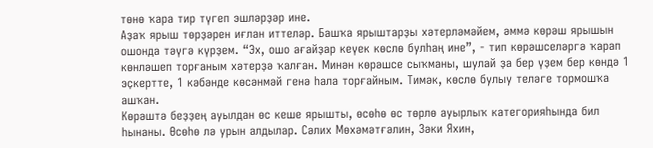төнө ҡара тир түгеп эшләрҙәр ине.
Аҙаҡ ярыш төрҙәрен иғлан иттеләр. Башҡа ярыштарҙы хәтерләмәйем, әммә көрәш ярышын ошонда тәүгә күрҙем. “Эх, ошо ағайҙар кеүек көслө булһаң ине”, - тип көрәшселәргә ҡарап көнләшеп торғаным хәтерҙә ҡалған. Минән көрәшсе сыҡманы, шулай ҙа бер үҙем бер көндә 1 эҫкертте, 1 кәбәнде көсәнмәй генә һала торғайным. Тимәк, көслө булыу теләге тормошҡа ашҡан.
Көрәштә беҙҙең ауылдан өс кеше ярышты, өсөһө өс төрлө ауырлыҡ категорияһында бил һынаны. Өсөһө лә урын алдылар. Сәлих Мөхәмәтғәлин, Зәки Яхин,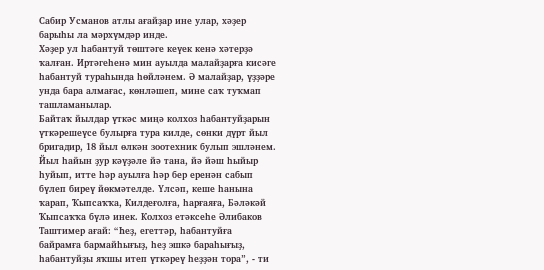Сабир Усманов атлы ағайҙар ине улар, хәҙер барыһы ла мәрхүмдәр инде.
Хәҙер ул һабантуй төштәге кеүек кенә хәтерҙә ҡалған. Иртәгеһенә мин ауылда малайҙарға кисәге һабантуй тураһында һөйләнем. Ә малайҙар, үҙҙәре унда бара алмағас, көнләшеп, мине саҡ туҡмап ташламанылар.
Байтаҡ йылдар үткәс миңә колхоз һабантуйҙарын үткәрешеүсе булырға тура килде, сөнки дүрт йыл бригадир, 18 йыл өлкән зоотехник булып эшләнем. Йыл һайын ҙур кәүҙәле йә тана, йә йәш һыйыр һуйып, итте һәр ауылға һәр бер еренән сабып бүлеп биреү йөкмәтелде. Үлсәп, кеше һанына ҡарап, Ҡыпсаҡҡа, Килдеғолға, һарғаяға, Бәләкәй Ҡыпсаҡҡа бүлә инек. Колхоз етәксеһе Әлибаков Таштимер ағай: “Һеҙ, егеттәр, һабантуйға байрамға бармайһығыҙ, һеҙ эшкә бараһығыҙ, һабантуйҙы яҡшы итеп үткәреү һеҙҙән тора”, - ти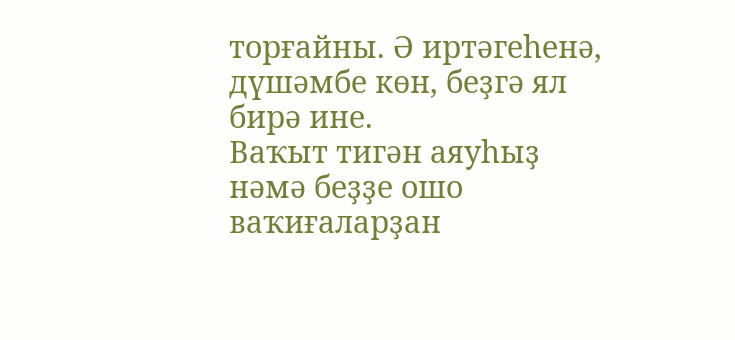торғайны. Ә иртәгеһенә, дүшәмбе көн, беҙгә ял бирә ине.
Ваҡыт тигән аяуһыҙ нәмә беҙҙе ошо ваҡиғаларҙан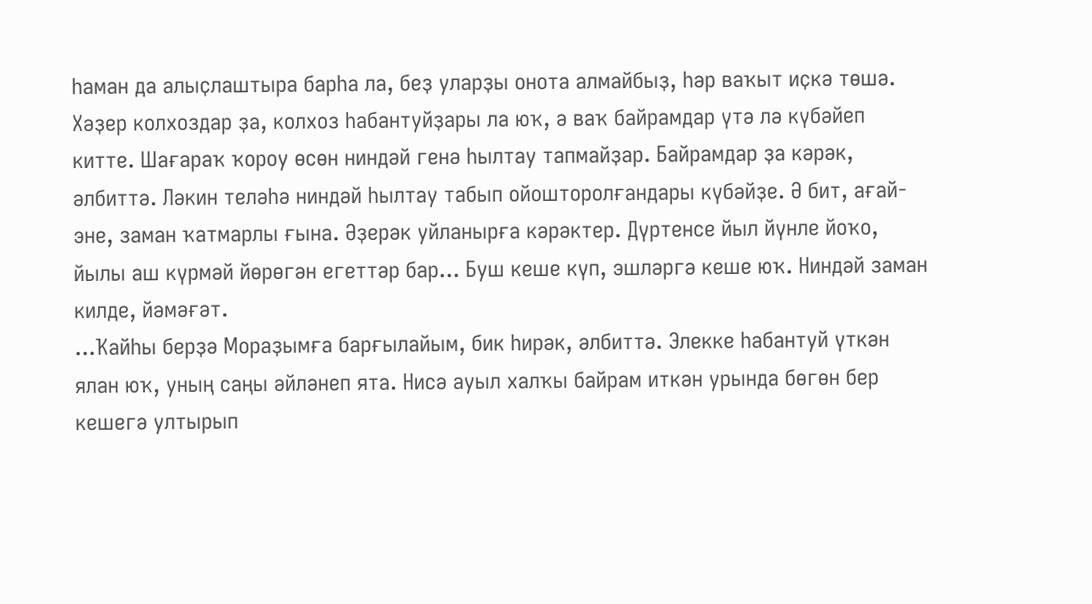һаман да алыҫлаштыра барһа ла, беҙ уларҙы онота алмайбыҙ, һәр ваҡыт иҫкә төшә.
Хәҙер колхоздар ҙа, колхоз һабантуйҙары ла юҡ, ә ваҡ байрамдар үтә лә күбәйеп китте. Шағараҡ ҡороу өсөн ниндәй генә һылтау тапмайҙар. Байрамдар ҙа кәрәк, әлбиттә. Ләкин теләһә ниндәй һылтау табып ойошторолғандары күбәйҙе. Ә бит, ағай-эне, заман ҡатмарлы ғына. Әҙерәк уйланырға кәрәктер. Дүртенсе йыл йүнле йоҡо, йылы аш күрмәй йөрөгән егеттәр бар... Буш кеше күп, эшләргә кеше юҡ. Ниндәй заман килде, йәмәғәт.
...Ҡайһы берҙә Мораҙымға барғылайым, бик һирәк, әлбиттә. Элекке һабантуй үткән ялан юҡ, уның саңы әйләнеп ята. Нисә ауыл халҡы байрам иткән урында бөгөн бер кешегә ултырып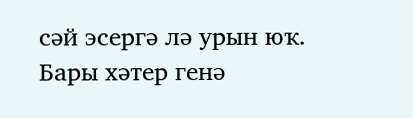сәй эсергә лә урын юҡ. Бары хәтер генә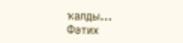ҡалды...
Фәтих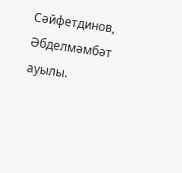Сәйфетдинов,
Әбделмәмбәт ауылы.